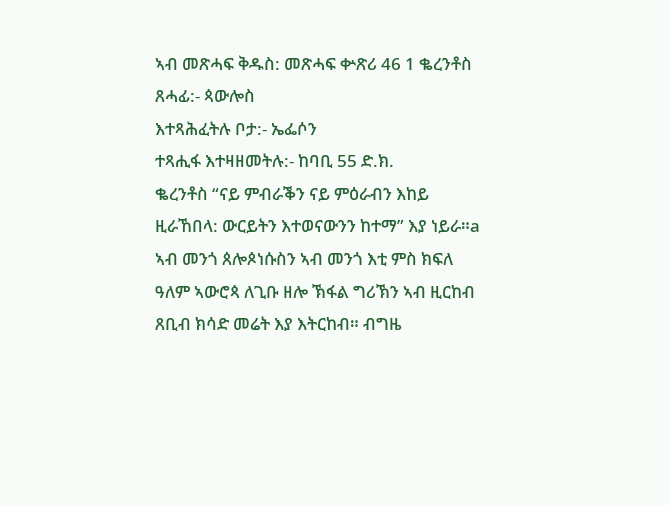ኣብ መጽሓፍ ቅዱስ: መጽሓፍ ቍጽሪ 46 1 ቈረንቶስ
ጸሓፊ:- ጳውሎስ
እተጻሕፈትሉ ቦታ:- ኤፌሶን
ተጻሒፋ እተዛዘመትሉ:- ከባቢ 55 ድ.ክ.
ቈረንቶስ “ናይ ምብራቕን ናይ ምዕራብን እከይ ዚራኸበላ: ውርይትን እተወናውንን ከተማ” እያ ነይራ።a ኣብ መንጎ ጰሎጶነሱስን ኣብ መንጎ እቲ ምስ ክፍለ ዓለም ኣውሮጳ ለጊቡ ዘሎ ኽፋል ግሪኽን ኣብ ዚርከብ ጸቢብ ክሳድ መሬት እያ እትርከብ። ብግዜ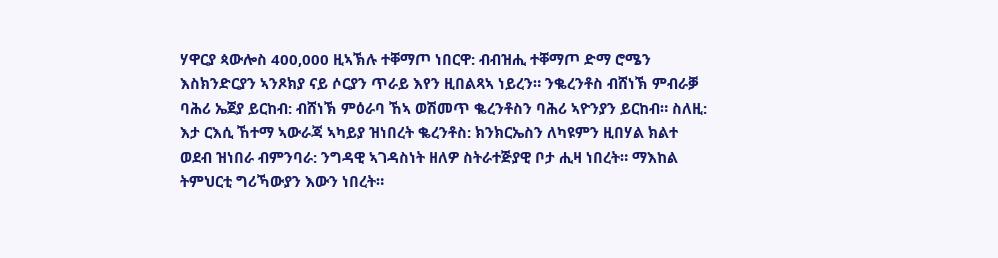ሃዋርያ ጳውሎስ 400,000 ዚኣኽሉ ተቐማጦ ነበርዋ: ብብዝሒ ተቐማጦ ድማ ሮሜን እስክንድርያን ኣንጾክያ ናይ ሶርያን ጥራይ እየን ዚበልጻኣ ነይረን። ንቈረንቶስ ብሸነኽ ምብራቓ ባሕሪ ኤጀያ ይርከብ: ብሸነኽ ምዕራባ ኸኣ ወሽመጥ ቈረንቶስን ባሕሪ ኣዮንያን ይርከብ። ስለዚ: እታ ርእሲ ኸተማ ኣውራጃ ኣካይያ ዝነበረት ቈረንቶስ: ክንክርኤስን ለካዩምን ዚበሃል ክልተ ወደብ ዝነበራ ብምንባራ: ንግዳዊ ኣገዳስነት ዘለዎ ስትራተጅያዊ ቦታ ሒዛ ነበረት። ማእከል ትምህርቲ ግሪኻውያን እውን ነበረት።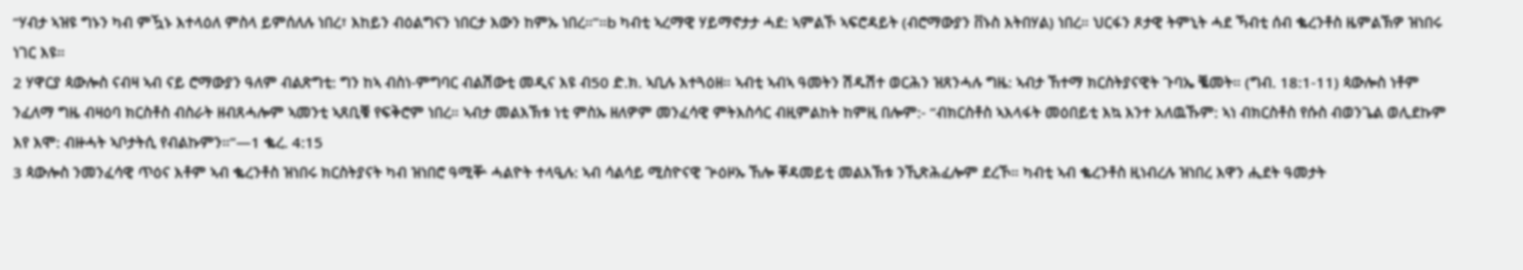“ሃብታ ኣዝዩ ግኑን ካብ ምዃኑ እተላዕለ ምስላ ይምሰለሉ ነበረ፣ እከይን ብዕልግናን ነበርታ እውን ከምኡ ነበረ።”።b ካብቲ ኣረማዊ ሃይማኖታታ ሓደ: ኣምልኾ ኣፍሮዳይት (ብሮማውያን ቨኑስ እትበሃል) ነበረ። ህርፋን ጾታዊ ትምኒት ሓደ ኻብቲ ሰብ ቈረንቶስ ዜምልኽዎ ዝነበሩ ነገር እዩ።
2 ሃዋርያ ጳውሎስ ናብዛ ኣብ ናይ ሮማውያን ዓለም ብልጽግቲ: ግን ከኣ ብስነ-ምግባር ብልሽውቲ መዲና እዩ ብ50 ድ.ክ. ኣቢሉ እተጓዕዘ። ኣብቲ ኣብኣ ዓመትን ሽዱሽተ ወርሕን ዝጸንሓሉ ግዜ: ኣብታ ኸተማ ክርስትያናዊት ጉባኤ ቘመት። (ግብ. 18:1-11) ጳውሎስ ነቶም ንፈለማ ግዜ ብዛዕባ ክርስቶስ ብስራት ዘብጸሓሎም ኣመንቲ ኣጸቢቑ የፍቅሮም ነበረ። ኣብታ መልእኽቱ ነቲ ምስኡ ዘለዎም መንፈሳዊ ምትእስሳር ብዚምልከት ከምዚ በሎም:- “ብክርስቶስ ኣእላፋት መዕበይቲ እኳ እንተ አለዉኹም: ኣነ ብክርስቶስ የሱስ ብወንጌል ወሊደኩም እየ እሞ: ብዙሓት ኣቦታትሲ የብልኩምን።”—1 ቈረ. 4:15
3 ጳውሎስ ንመንፈሳዊ ጥዕና እቶም ኣብ ቈረንቶስ ዝነበሩ ክርስትያናት ካብ ዝነበሮ ዓሚቝ ሓልዮት ተላዒሉ: ኣብ ሳልሳይ ሚስዮናዊ ጕዕዞኡ ኸሎ ቐዳመይቲ መልእኽቱ ንኺጽሕፈሎም ደረኾ። ካብቲ ኣብ ቈረንቶስ ዚነብረሉ ዝነበረ እዋን ሒደት ዓመታት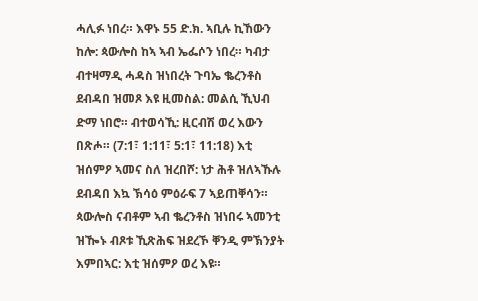ሓሊፉ ነበረ። እዋኑ 55 ድ.ክ. ኣቢሉ ኪኸውን ከሎ: ጳውሎስ ከኣ ኣብ ኤፌሶን ነበረ። ካብታ ብተዛማዲ ሓዳስ ዝነበረት ጉባኤ ቈረንቶስ ደብዳበ ዝመጾ እዩ ዚመስል: መልሲ ኺህብ ድማ ነበሮ። ብተወሳኺ: ዚርብሽ ወረ እውን በጽሖ። (7:1፣ 1:11፣ 5:1፣ 11:18) እቲ ዝሰምዖ ኣመና ስለ ዝረበሾ: ነታ ሕቶ ዝለኣኹሉ ደብዳበ እኳ ኽሳዕ ምዕራፍ 7 ኣይጠቐሳን። ጳውሎስ ናብቶም ኣብ ቈረንቶስ ዝነበሩ ኣመንቲ ዝዀኑ ብጾቱ ኺጽሕፍ ዝደረኾ ቐንዲ ምኽንያት እምበኣር: እቲ ዝሰምዖ ወረ እዩ።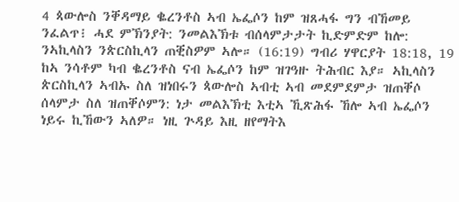4 ጳውሎስ ንቐዳማይ ቈረንቶስ ኣብ ኤፌሶን ከም ዝጸሓፋ ግን ብኸመይ ንፈልጥ፧ ሓደ ምኽንያት: ንመልእኽቱ ብሰላምታታት ኪድምድም ከሎ: ንኣኪላስን ንጵርስኪላን ጠቒስዎም ኣሎ። (16:19) ግብሪ ሃዋርያት 18:18, 19 ከኣ ንሳቶም ካብ ቈረንቶስ ናብ ኤፌሶን ከም ዝገዓዙ ትሕብር እያ። ኣኪላስን ጵርስኪላን ኣብኡ ስለ ዝነበሩን ጳውሎስ ኣብቲ ኣብ መደምደምታ ዝጠቐሶ ሰላምታ ስለ ዝጠቐሶምን: ነታ መልእኽቲ እቲኣ ኺጽሕፋ ኸሎ ኣብ ኤፌሶን ነይሩ ኪኸውን ኣለዎ። ነዚ ጕዳይ እዚ ዘየማትእ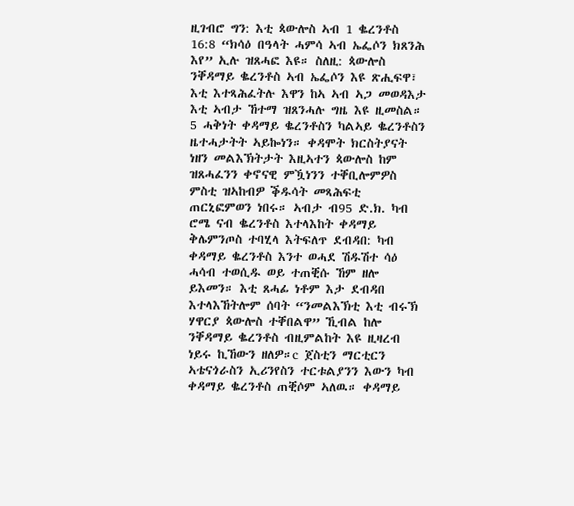ዚገብሮ ግን: እቲ ጳውሎስ ኣብ 1 ቈረንቶስ 16:8 “ክሳዕ በዓላት ሓምሳ ኣብ ኤፌሶን ክጸንሕ እየ” ኢሉ ዝጸሓፎ እዩ። ስለዚ: ጳውሎስ ንቐዳማይ ቈረንቶስ ኣብ ኤፌሶን እዩ ጽሒፍዋ፣ እቲ እተጻሕፈትሉ እዋን ከኣ ኣብ ኣጋ መወዳእታ እቲ ኣብታ ኸተማ ዝጸንሓሉ ግዜ እዩ ዚመስል።
5 ሓቅነት ቀዳማይ ቈረንቶስን ካልኣይ ቈረንቶስን ዜተሓታትት ኣይኰነን። ቀዳሞት ክርስትያናት ነዘን መልእኽትታት እዚኣተን ጳውሎስ ከም ዝጸሓፈንን ቀኖናዊ ምዃነንን ተቐቢሎምዎስ ምስቲ ዝኣከብዎ ቕዱሳት መጻሕፍቲ ጠርኒፎምወን ነበሩ። ኣብታ ብ95 ድ.ክ. ካብ ሮሜ ናብ ቈረንቶስ እተላእከት ቀዳማይ ቅሌምንጦስ ተባሂላ እትፍለጥ ደብዳበ: ካብ ቀዳማይ ቈረንቶስ እንተ ወሓደ ሽዱሽተ ሳዕ ሓሳብ ተወሲዱ ወይ ተጠቒሱ ኸም ዘሎ ይእመን። እቲ ጸሓፊ ነቶም እታ ደብዳበ እተላእኸትሎም ሰባት “ንመልእኽቲ እቲ ብሩኽ ሃዋርያ ጳውሎስ ተቐበልዋ” ኺብል ከሎ ንቐዳማይ ቈረንቶስ ብዚምልከት እዩ ዚዛረብ ነይሩ ኪኸውን ዘለዎ።c ጀስቲን ማርቲርን ኣቴናጎራስን ኢሪንየስን ተርቱልያንን እውን ካብ ቀዳማይ ቈረንቶስ ጠቒሶም ኣለዉ። ቀዳማይ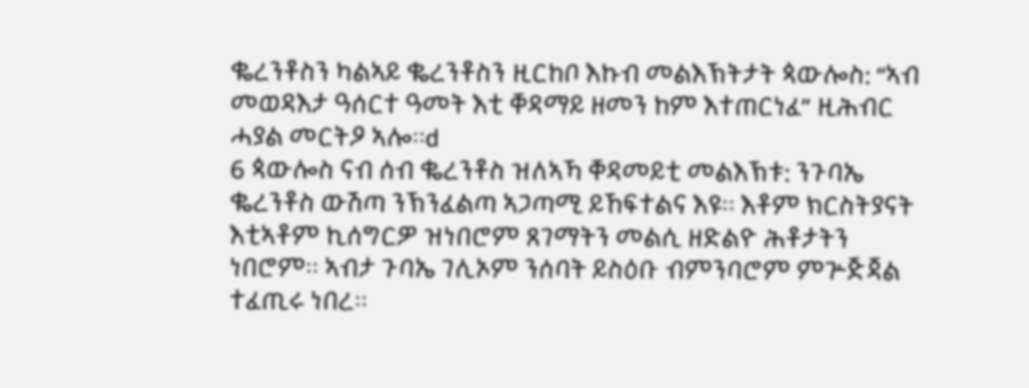ቈረንቶስን ካልኣይ ቈረንቶስን ዚርከቦ እኩብ መልእኽትታት ጳውሎስ: “ኣብ መወዳእታ ዓሰርተ ዓመት እቲ ቐዳማይ ዘመን ከም እተጠርነፈ” ዚሕብር ሓያል መርትዖ ኣሎ።d
6 ጳውሎስ ናብ ሰብ ቈረንቶስ ዝለኣኻ ቐዳመይቲ መልእኽቱ: ንጉባኤ ቈረንቶስ ውሽጣ ንኽንፈልጣ ኣጋጣሚ ይኸፍተልና እዩ። እቶም ክርስትያናት እቲኣቶም ኪሰግርዎ ዝነበሮም ጸገማትን መልሲ ዘድልዮ ሕቶታትን ነበሮም። ኣብታ ጉባኤ ገሊኦም ንሰባት ይስዕቡ ብምንባሮም ምጕጅጃል ተፈጢሩ ነበረ።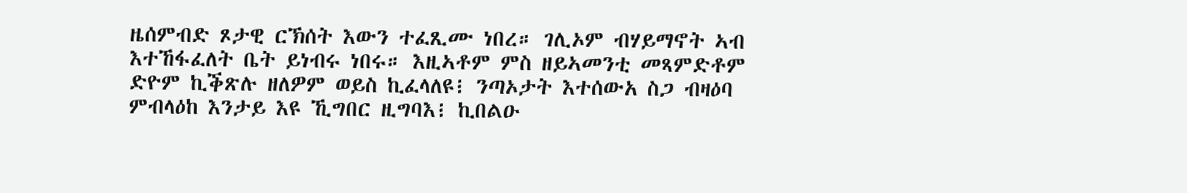ዜሰምብድ ጾታዊ ርኽሰት እውን ተፈጺሙ ነበረ። ገሊኦም ብሃይማኖት ኣብ እተኸፋፈለት ቤት ይነብሩ ነበሩ። እዚኣቶም ምስ ዘይኣመንቲ መጻምድቶም ድዮም ኪቕጽሉ ዘለዎም ወይስ ኪፈላለዩ፧ ንጣኦታት እተሰውአ ስጋ ብዛዕባ ምብላዕከ እንታይ እዩ ኺግበር ዚግባእ፧ ኪበልዑ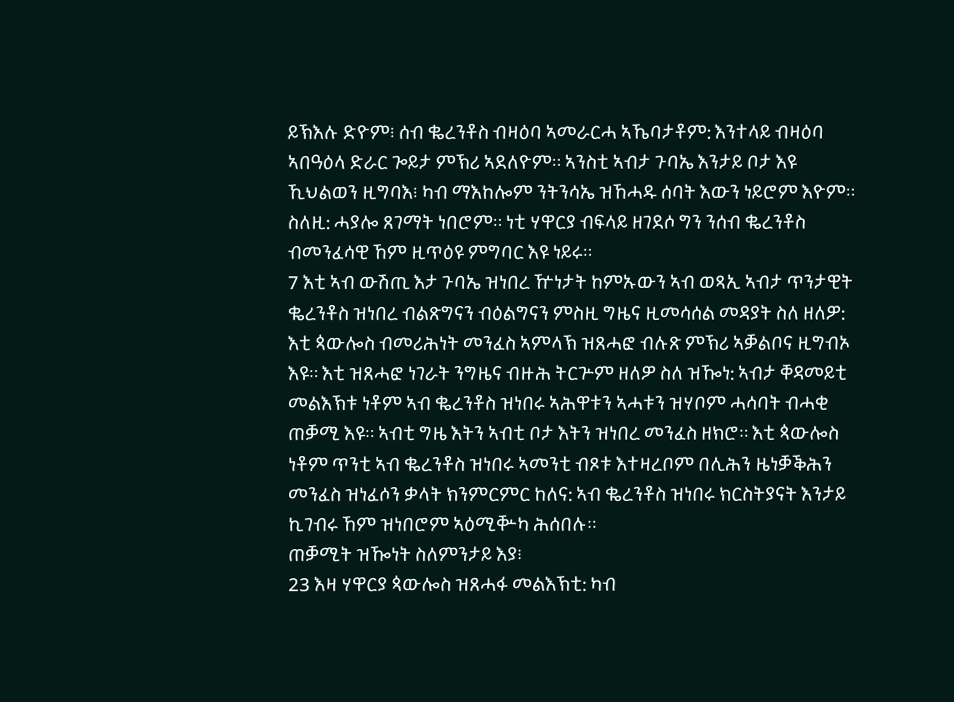ይኽእሉ ድዮም፧ ሰብ ቈረንቶስ ብዛዕባ ኣመራርሓ ኣኼባታቶም: እንተላይ ብዛዕባ ኣበዓዕላ ድራር ጐይታ ምኽሪ ኣደለዮም። ኣንስቲ ኣብታ ጉባኤ እንታይ ቦታ እዩ ኺህልወን ዚግባእ፧ ካብ ማእከሎም ንትንሳኤ ዝኸሓዱ ሰባት እውን ነይሮም እዮም። ስለዚ: ሓያሎ ጸገማት ነበሮም። ነቲ ሃዋርያ ብፍላይ ዘገደሶ ግን ንሰብ ቈረንቶስ ብመንፈሳዊ ኸም ዚጥዕዩ ምግባር እዩ ነይሩ።
7 እቲ ኣብ ውሽጢ እታ ጉባኤ ዝነበረ ዅነታት ከምኡውን ኣብ ወጻኢ ኣብታ ጥንታዊት ቈረንቶስ ዝነበረ ብልጽግናን ብዕልግናን ምስዚ ግዜና ዚመሳሰል መዳያት ስለ ዘለዎ: እቲ ጳውሎስ ብመሪሕነት መንፈስ ኣምላኽ ዝጸሓፎ ብሉጽ ምኽሪ ኣቓልቦና ዚግብኦ እዩ። እቲ ዝጸሓፎ ነገራት ንግዜና ብዙሕ ትርጕም ዘለዎ ስለ ዝዀነ: ኣብታ ቐዳመይቲ መልእኽቱ ነቶም ኣብ ቈረንቶስ ዝነበሩ ኣሕዋቱን ኣሓቱን ዝሃቦም ሓሳባት ብሓቂ ጠቓሚ እዩ። ኣብቲ ግዜ እትን ኣብቲ ቦታ እትን ዝነበረ መንፈስ ዘክሮ። እቲ ጳውሎስ ነቶም ጥንቲ ኣብ ቈረንቶስ ዝነበሩ ኣመንቲ ብጾቱ እተዛረቦም በሊሕን ዜነቓቕሕን መንፈስ ዝነፈሶን ቃላት ክንምርምር ከለና: ኣብ ቈረንቶስ ዝነበሩ ክርስትያናት እንታይ ኪገብሩ ኸም ዝነበሮም ኣዕሚቝካ ሕሰበሉ።
ጠቓሚት ዝዀነት ስለምንታይ እያ፧
23 እዛ ሃዋርያ ጳውሎስ ዝጸሓፋ መልእኽቲ: ካብ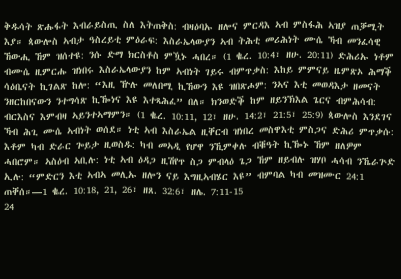ቅዱሳት ጽሑፋት እብራይስጢ ስለ እትጠቅስ: ብዛዕባኡ ዘሎና ምርዳእ ኣብ ምስፋሕ ኣዝያ ጠቓሚት እያ። ጳውሎስ ኣብታ ዓስረይቲ ምዕራፍ: እስራኤላውያን ኣብ ትሕቲ መሪሕነት ሙሴ ኻብ መንፈሳዊ ኸውሒ ኸም ዝሰተዩ: ንሱ ድማ ክርስቶስ ምዃኑ ሓበረ። (1 ቈረ. 10:4፣ ዘሁ. 20:11) ድሕሪኡ ነቶም ብሙሴ ዚምርሑ ዝነበሩ እስራኤላውያን ከም ኣብነት ገይሩ ብምጥቃስ: እከይ ምምናይ ዜምጽኦ ሕማቕ ሳዕቤናት ኪገልጽ ከሎ: “እዚ ዅሉ መለበሚ ኪኸውን እዩ ዝበጽሖም: ንኣና እቲ መወዳእታ ዘመናት ንዘርከበናውን ንተግሳጽ ኪዀነና እዩ እተጻሕፈ” በለ። ክንወድቕ ከም ዘይንኽእል ጌርና ብምሕሳብ: ብርእስና እምብዛ ኣይንተኣማምን። (1 ቈረ. 10:11, 12፣ ዘሁ. 14:2፣ 21:5፣ 25:9) ጳውሎስ እንደገና ኻብ ሕጊ ሙሴ ኣብነት ወሰደ። ነቲ ኣብ እስራኤል ዚቐርብ ዝነበረ መስዋእቲ ምስጋና ድሕሪ ምጥቃሱ: እቶም ካብ ድራር ጐይታ ዚወስዱ: ካብ መኣዲ የሆዋ ንኺምቀሉ ብቑዓት ኪዀኑ ኸም ዘለዎም ሓበሮም። ኣስዕብ ኣቢሉ: ነቲ ኣብ ዕዳጋ ዚሽየጥ ስጋ ምብላዕ ጌጋ ኸም ዘይብሉ ዝሃቦ ሓሳብ ንኼራጕድ ኢሉ: “ምድርን እቲ ኣብኣ መሊኡ ዘሎን ናይ እግዚኣብሄር እዩ” ብምባል ካብ መዝሙር 24:1 ጠቐሰ።—1 ቈረ. 10:18, 21, 26፣ ዘጸ. 32:6፣ ዘሌ. 7:11-15
24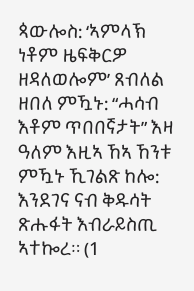ጳውሎስ: ‘ኣምላኽ ነቶም ዜፍቅርዎ ዘዳለወሎም’ ጸብለል ዘበለ ምዃኑ: “ሓሳብ እቶም ጥበበኛታት” እዛ ዓለም እዚኣ ኸኣ ኸንቱ ምዃኑ ኺገልጽ ከሎ: እንደገና ናብ ቅዱሳት ጽሑፋት እብራይስጢ ኣተኰረ። (1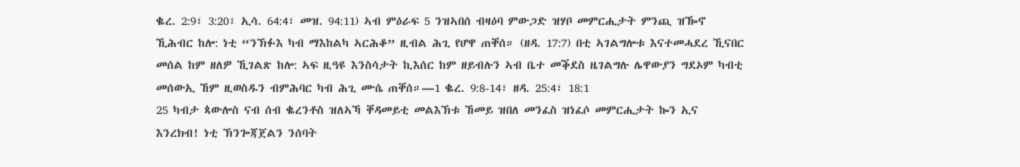ቈረ. 2:9፣ 3:20፣ ኢሳ. 64:4፣ መዝ. 94:11) ኣብ ምዕራፍ 5 ንዝኣበሰ ብዛዕባ ምውጋድ ዝሃቦ መምርሒታት ምንጪ ዝዀኖ ኺሕብር ከሎ: ነቲ “ንኽፉእ ካብ ማእከልካ ኣርሕቆ” ዚብል ሕጊ የሆዋ ጠቐሰ። (ዘዳ. 17:7) በቲ ኣገልግሎቱ እናተመሓደረ ኺናበር መሰል ከም ዘለዎ ኺገልጽ ከሎ: ኣፍ ዚዓዩ እንስሳታት ኪእሰር ከም ዘይብሉን ኣብ ቤተ መቕደስ ዜገልግሉ ሌዋውያን ግደኦም ካብቲ መሰውኢ ኸም ዚወስዱን ብምሕባር ካብ ሕጊ ሙሴ ጠቐሰ።—1 ቈረ. 9:8-14፣ ዘዳ. 25:4፣ 18:1
25 ካብታ ጳውሎስ ናብ ሰብ ቈረንቶስ ዝለኣኻ ቐዳመይቲ መልእኽቱ ኸመይ ዝበለ መንፈስ ዝነፈሶ መምርሒታት ኰን ኢና እንረክብ! ነቲ ኽንጐጃጀልን ንሰባት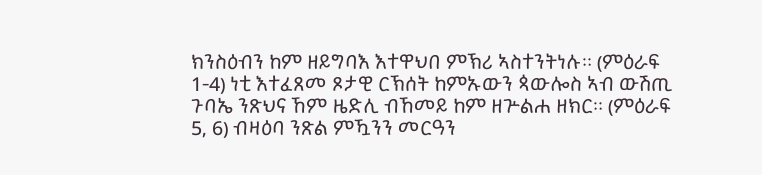ክንስዕብን ከም ዘይግባእ እተዋህበ ምኽሪ ኣስተንትነሉ። (ምዕራፍ 1-4) ነቲ እተፈጸመ ጾታዊ ርኽሰት ከምኡውን ጳውሎስ ኣብ ውሽጢ ጉባኤ ንጽህና ኸም ዜድሊ ብኸመይ ከም ዘጕልሐ ዘክር። (ምዕራፍ 5, 6) ብዛዕባ ንጽል ምዃንን መርዓን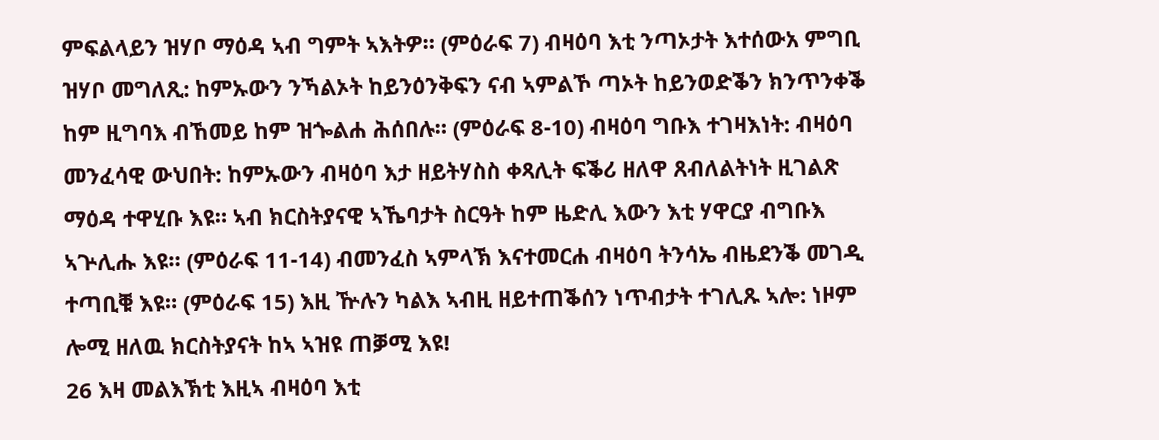ምፍልላይን ዝሃቦ ማዕዳ ኣብ ግምት ኣእትዎ። (ምዕራፍ 7) ብዛዕባ እቲ ንጣኦታት እተሰውአ ምግቢ ዝሃቦ መግለጺ: ከምኡውን ንኻልኦት ከይንዕንቅፍን ናብ ኣምልኾ ጣኦት ከይንወድቕን ክንጥንቀቕ ከም ዚግባእ ብኸመይ ከም ዝጐልሐ ሕሰበሉ። (ምዕራፍ 8-10) ብዛዕባ ግቡእ ተገዛእነት: ብዛዕባ መንፈሳዊ ውህበት: ከምኡውን ብዛዕባ እታ ዘይትሃስስ ቀጻሊት ፍቕሪ ዘለዋ ጸብለልትነት ዚገልጽ ማዕዳ ተዋሂቡ እዩ። ኣብ ክርስትያናዊ ኣኼባታት ስርዓት ከም ዜድሊ እውን እቲ ሃዋርያ ብግቡእ ኣጕሊሑ እዩ። (ምዕራፍ 11-14) ብመንፈስ ኣምላኽ እናተመርሐ ብዛዕባ ትንሳኤ ብዜደንቕ መገዲ ተጣቢቑ እዩ። (ምዕራፍ 15) እዚ ዅሉን ካልእ ኣብዚ ዘይተጠቕሰን ነጥብታት ተገሊጹ ኣሎ: ነዞም ሎሚ ዘለዉ ክርስትያናት ከኣ ኣዝዩ ጠቓሚ እዩ!
26 እዛ መልእኽቲ እዚኣ ብዛዕባ እቲ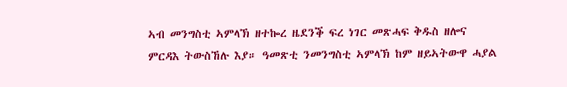ኣብ መንግስቲ ኣምላኽ ዘተኰረ ዜደንቕ ፍረ ነገር መጽሓፍ ቅዱስ ዘሎና ምርዳእ ትውስኸሉ እያ። ዓመጽቲ ንመንግስቲ ኣምላኽ ከም ዘይኣትውዋ ሓያል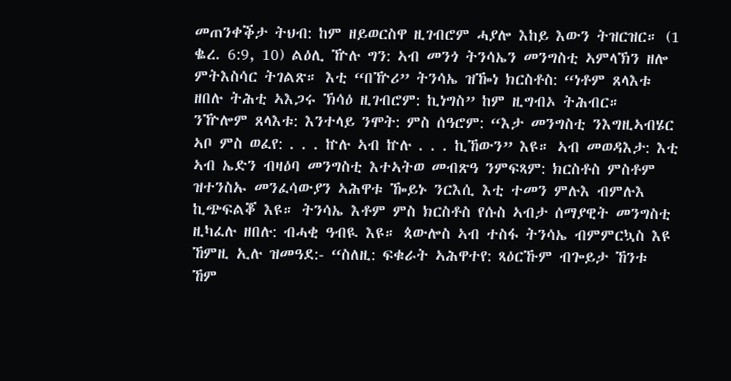መጠንቀቕታ ትህብ: ከም ዘይወርስዋ ዚገብሮም ሓያሎ እከይ እውን ትዝርዝር። (1 ቈረ. 6:9, 10) ልዕሊ ዅሉ ግን: ኣብ መንጎ ትንሳኤን መንግስቲ ኣምላኽን ዘሎ ምትእስሳር ትገልጽ። እቲ “በዅሪ” ትንሳኤ ዝዀነ ክርስቶስ: “ነቶም ጸላእቱ ዘበሉ ትሕቲ ኣእጋሩ ኽሳዕ ዚገብሮም: ኪነግስ” ከም ዚግብኦ ትሕብር። ንዅሎም ጸላእቱ: እንተላይ ንሞት: ምስ ሰዓሮም: “እታ መንግስቲ ንእግዚኣብሄር ኣቦ ምስ ወፈየ: . . . ኵሉ ኣብ ኵሉ . . . ኪኸውን” እዩ። ኣብ መወዳእታ: እቲ ኣብ ኤድን ብዛዕባ መንግስቲ እተኣትወ መብጽዓ ንምፍጻም: ክርስቶስ ምስቶም ዝተንስኡ መንፈሳውያን ኣሕዋቱ ዀይኑ ንርእሲ እቲ ተመን ምሉእ ብምሉእ ኪጭፍልቖ እዩ። ትንሳኤ እቶም ምስ ክርስቶስ የሱስ ኣብታ ሰማያዊት መንግስቲ ዚካፈሉ ዘበሉ: ብሓቂ ዓብዪ እዩ። ጳውሎስ ኣብ ተስፋ ትንሳኤ ብምምርኳስ እዩ ኸምዚ ኢሉ ዝመዓደ:- “ስለዚ: ፍቁራት ኣሕዋተየ: ጻዕርኹም ብጐይታ ኸንቱ ኸም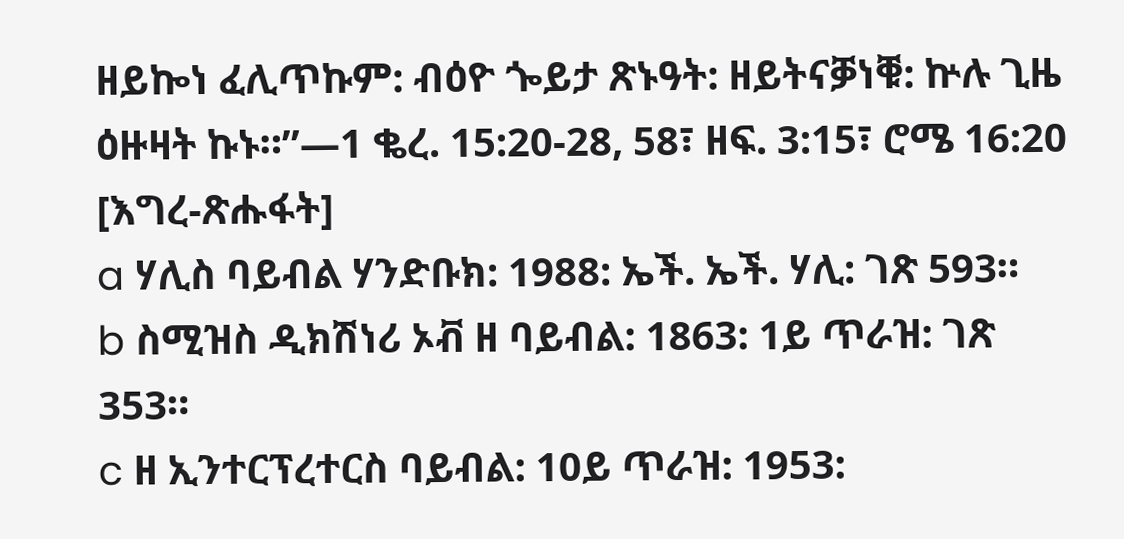ዘይኰነ ፈሊጥኩም: ብዕዮ ጐይታ ጽኑዓት: ዘይትናቓነቑ: ኵሉ ጊዜ ዕዙዛት ኩኑ።”—1 ቈረ. 15:20-28, 58፣ ዘፍ. 3:15፣ ሮሜ 16:20
[እግረ-ጽሑፋት]
a ሃሊስ ባይብል ሃንድቡክ: 1988: ኤች. ኤች. ሃሊ: ገጽ 593።
b ስሚዝስ ዲክሽነሪ ኦቭ ዘ ባይብል: 1863: 1ይ ጥራዝ: ገጽ 353።
c ዘ ኢንተርፕረተርስ ባይብል: 10ይ ጥራዝ: 1953: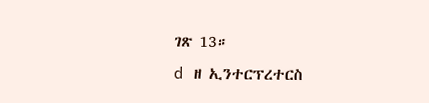ገጽ 13።
d ዘ ኢንተርፕረተርስ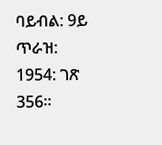ባይብል: 9ይ ጥራዝ: 1954: ገጽ 356።